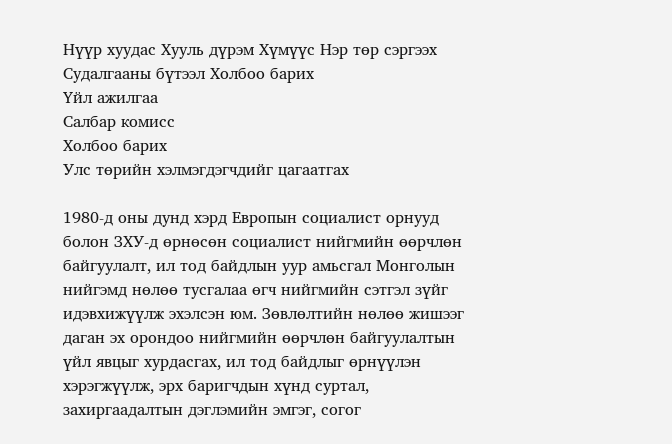Нүүр хуудас Хууль дүрэм Хүмүүс Нэр төр сэргээх Судалгааны бүтээл Холбоо барих
Үйл ажилгаа
Салбар комисс
Холбоо барих
Улс төрийн хэлмэгдэгчдийг цагаатгах

1980-д оны дунд хэрд Европын социалист орнууд болон ЗХУ-д өрнөсөн социалист нийгмийн өөрчлөн байгуулалт, ил тод байдлын уур амьсгал Монголын нийгэмд нөлөө тусгалаа өгч нийгмийн сэтгэл зүйг идэвхижүүлж эхэлсэн юм. Зөвлөлтийн нөлөө жишээг даган эх орондоо нийгмийн өөрчлөн байгуулалтын үйл явцыг хурдасгах, ил тод байдлыг өрнүүлэн хэрэгжүүлж, эрх баригчдын хүнд суртал, захиргаадалтын дэглэмийн эмгэг, согог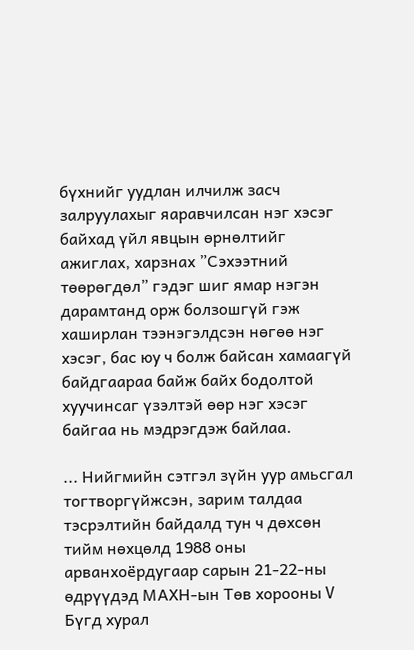бүхнийг уудлан илчилж засч залруулахыг яаравчилсан нэг хэсэг байхад үйл явцын өрнөлтийг ажиглах, харзнах ”Сэхээтний төөрөгдөл” гэдэг шиг ямар нэгэн дарамтанд орж болзошгүй гэж хаширлан тээнэгэлдсэн нөгөө нэг хэсэг, бас юу ч болж байсан хамаагүй байдгаараа байж байх бодолтой хуучинсаг үзэлтэй өөр нэг хэсэг байгаа нь мэдрэгдэж байлаа.

... Нийгмийн сэтгэл зүйн уур амьсгал тогтворгүйжсэн, зарим талдаа тэсрэлтийн байдалд тун ч дөхсөн тийм нөхцөлд 1988 оны арванхоёрдугаар сарын 21-22-ны өдрүүдэд МАХН-ын Төв хорооны V Бүгд хурал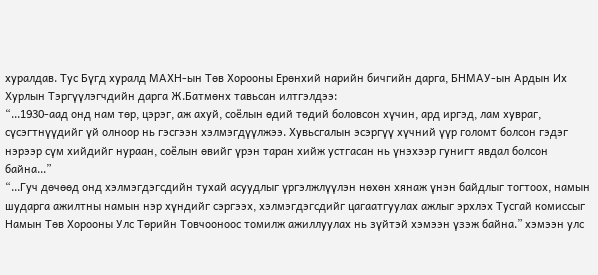хуралдав. Тус Бүгд хуралд МАХН-ын Төв Хорооны Ерөнхий нарийн бичгийн дарга, БНМАУ-ын Ардын Их Хурлын Тэргүүлэгчдийн дарга Ж.Батмөнх тавьсан илтгэлдээ:
“...1930-аад онд нам төр, цэрэг, аж ахуй, соёлын өдий төдий боловсон хүчин, ард иргэд, лам хувраг, сүсэгтнүүдийг үй олноор нь гэсгээн хэлмэгдүүлжээ. Хувьсгалын эсэргүү хүчний үүр голомт болсон гэдэг нэрээр сүм хийдийг нураан, соёлын өвийг үрэн таран хийж устгасан нь үнэхээр гунигт явдал болсон байна...”
“...Гуч дөчөөд онд хэлмэгдэгсдийн тухай асуудлыг үргэлжлүүлэн нөхөн хянаж үнэн байдлыг тогтоох, намын шударга ажилтны намын нэр хүндийг сэргээх, хэлмэгдэгсдийг цагаатгуулах ажлыг эрхлэх Тусгай комиссыг Намын Төв Хорооны Улс Төрийн Товчооноос томилж ажиллуулах нь зүйтэй хэмээн үзэж байна.” хэмээн улс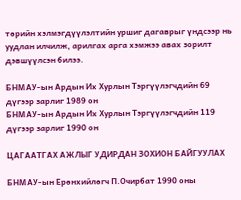төрийн хэлмэгдүүлэлтийн уршиг дагаврыг үндсээр нь уудлан илчилж, арилгах арга хэмжээ авах зорилт дэвшүүлсэн билээ.

БНМАУ-ын Ардын Их Хурлын Тэргүүлэгчдийн 69 дүгээр зарлиг 1989 он
БНМАУ-ын Ардын Их Хурлын Тэргүүлэгчдийн 119 дүгээр зарлиг 1990 он

ЦАГААТГАХ АЖЛЫГ УДИРДАН ЗОХИОН БАЙГУУЛАХ

БНМАУ-ын Ерөнхийлөгч П.Очирбат 1990 оны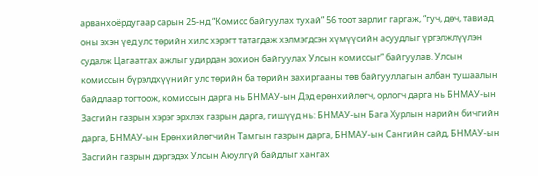арванхоёрдугаар сарын 25-нд “Комисс байгуулах тухай” 56 тоот зарлиг гаргаж, “гуч, дөч, тавиад оны эхэн үед улс төрийн хилс хэрэгт татагдаж хэлмэгдсэн хүмүүсийн асуудлыг үргэлжлүүлэн судалж Цагаатгах ажлыг удирдан зохион байгуулах Улсын комиссыг” байгуулав. Улсын комиссын бүрэлдхүүнийг улс төрийн ба төрийн захиргааны төв байгууллагын албан тушаалын байдлаар тогтоож, комиссын дарга нь БНМАУ-ын Дэд ерөнхийлөгч, орлогч дарга нь БНМАУ-ын Засгийн газрын хэрэг эрхлэх газрын дарга, гишүүд нь: БНМАУ-ын Бага Хурлын нарийн бичгийн дарга, БНМАУ-ын Ерөнхийлөгчийн Тамгын газрын дарга, БНМАУ-ын Сангийн сайд, БНМАУ-ын Засгийн газрын дэргэдэх Улсын Аюулгүй байдлыг хангах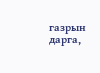газрын дарга,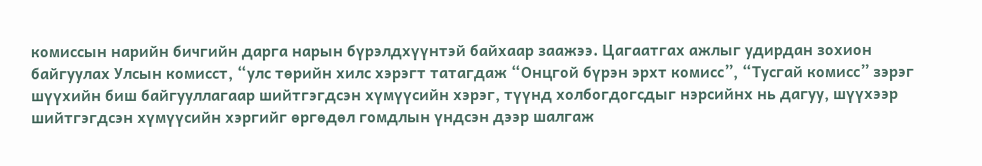комиссын нарийн бичгийн дарга нарын бүрэлдхүүнтэй байхаар заажээ. Цагаатгах ажлыг удирдан зохион байгуулах Улсын комисст, “улс төрийн хилс хэрэгт татагдаж “Онцгой бүрэн эрхт комисс”, “Тусгай комисс” зэрэг шүүхийн биш байгууллагаар шийтгэгдсэн хүмүүсийн хэрэг, түүнд холбогдогсдыг нэрсийнх нь дагуу, шүүхээр шийтгэгдсэн хүмүүсийн хэргийг өргөдөл гомдлын үндсэн дээр шалгаж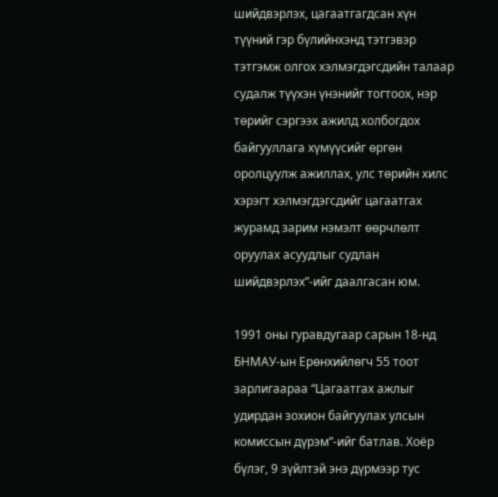шийдвэрлэх, цагаатгагдсан хүн түүний гэр бүлийнхэнд тэтгэвэр тэтгэмж олгох хэлмэгдэгсдийн талаар судалж түүхэн үнэнийг тогтоох, нэр төрийг сэргээх ажилд холбогдох байгууллага хүмүүсийг өргөн оролцуулж ажиллах, улс төрийн хилс хэрэгт хэлмэгдэгсдийг цагаатгах журамд зарим нэмэлт өөрчлөлт оруулах асуудлыг судлан шийдвэрлэх”-ийг даалгасан юм.

1991 оны гуравдугаар сарын 18-нд БНМАУ-ын Ерөнхийлөгч 55 тоот зарлигаараа “Цагаатгах ажлыг удирдан зохион байгуулах улсын комиссын дүрэм”-ийг батлав. Хоёр бүлэг, 9 зүйлтэй энэ дүрмээр тус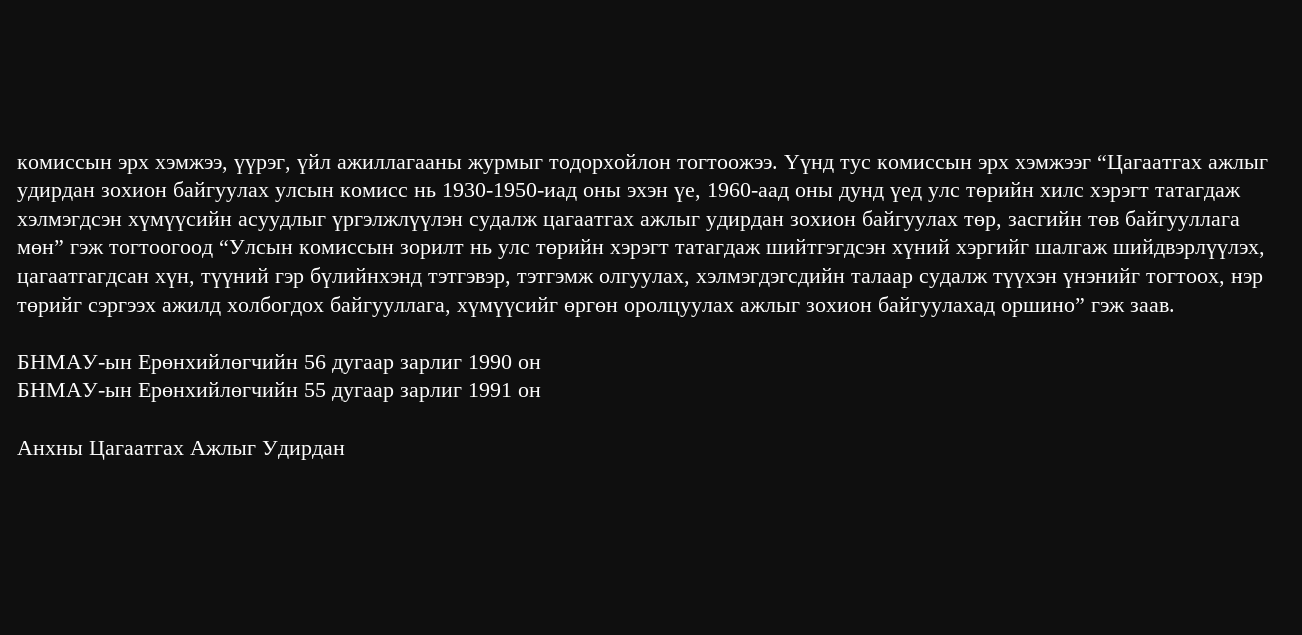комиссын эрх хэмжээ, үүрэг, үйл ажиллагааны журмыг тодорхойлон тогтоожээ. Үүнд тус комиссын эрх хэмжээг “Цагаатгах ажлыг удирдан зохион байгуулах улсын комисс нь 1930-1950-иад оны эхэн үе, 1960-аад оны дунд үед улс төрийн хилс хэрэгт татагдаж хэлмэгдсэн хүмүүсийн асуудлыг үргэлжлүүлэн судалж цагаатгах ажлыг удирдан зохион байгуулах төр, засгийн төв байгууллага мөн” гэж тогтоогоод “Улсын комиссын зорилт нь улс төрийн хэрэгт татагдаж шийтгэгдсэн хүний хэргийг шалгаж шийдвэрлүүлэх, цагаатгагдсан хүн, түүний гэр бүлийнхэнд тэтгэвэр, тэтгэмж олгуулах, хэлмэгдэгсдийн талаар судалж түүхэн үнэнийг тогтоох, нэр төрийг сэргээх ажилд холбогдох байгууллага, хүмүүсийг өргөн оролцуулах ажлыг зохион байгуулахад оршино” гэж заав.

БНМАУ-ын Ерөнхийлөгчийн 56 дугаар зарлиг 1990 он
БНМАУ-ын Ерөнхийлөгчийн 55 дугаар зарлиг 1991 он

Анхны Цагаатгах Ажлыг Удирдан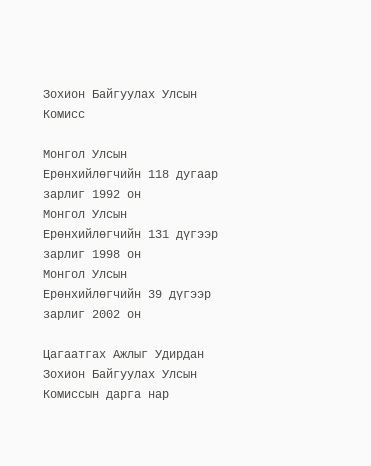Зохион Байгуулах Улсын Комисс

Монгол Улсын Ерөнхийлөгчийн 118 дугаар зарлиг 1992 он
Монгол Улсын Ерөнхийлөгчийн 131 дүгээр зарлиг 1998 он
Монгол Улсын Ерөнхийлөгчийн 39 дүгээр зарлиг 2002 он

Цагаатгах Ажлыг Удирдан Зохион Байгуулах Улсын Комиссын дарга нар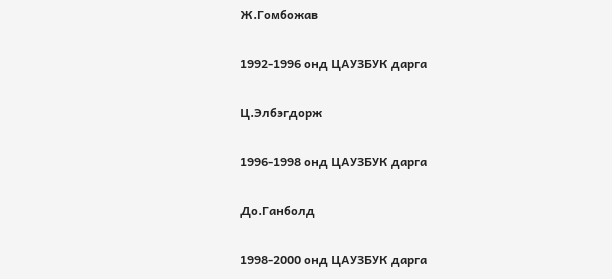Ж.Гомбожав

1992-1996 онд ЦАУЗБУК дарга

Ц.Элбэгдорж

1996-1998 онд ЦАУЗБУК дарга

До.Ганболд

1998-2000 онд ЦАУЗБУК дарга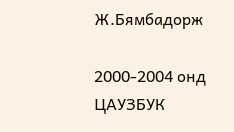Ж.Бямбадорж

2000-2004 онд ЦАУЗБУК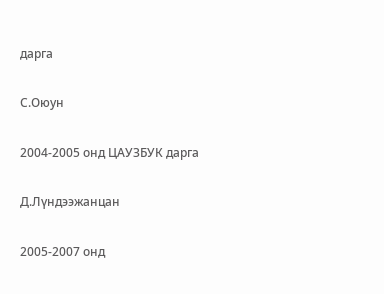дарга

С.Оюун

2004-2005 онд ЦАУЗБУК дарга

Д.Лүндээжанцан

2005-2007 онд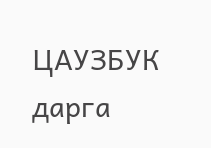ЦАУЗБУК дарга